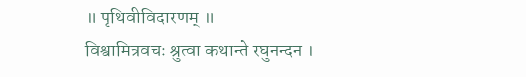॥ पृथिवीविदारणम् ॥
विश्वामित्रवचः श्रुत्वा कथान्ते रघुनन्दन ।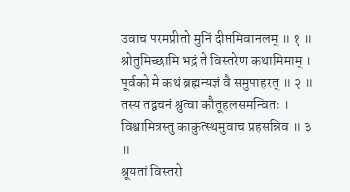उवाच परमप्रीतो मुनिं दीप्तमिवानलम् ॥ १ ॥
श्रोतुमिच्छामि भद्रं ते विस्तरेण कथामिमाम् ।
पूर्वको मे कथं ब्रह्मन्यज्ञं वै समुपाहरत् ॥ २ ॥
तस्य तद्वचनं श्रुत्वा कौतूहलसमन्वितः ।
विश्वामित्रस्तु काकुत्स्थमुवाच प्रहसन्निव ॥ ३ ॥
श्रूयतां विस्तरो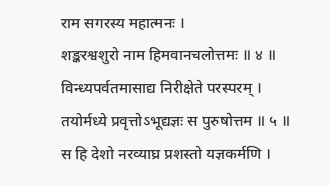राम सगरस्य महात्मनः ।
शङ्करश्वशुरो नाम हिमवानचलोत्तमः ॥ ४ ॥
विन्ध्यपर्वतमासाद्य निरीक्षेते परस्परम् ।
तयोर्मध्ये प्रवृत्तोऽभूद्यज्ञः स पुरुषोत्तम ॥ ५ ॥
स हि देशो नरव्याघ्र प्रशस्तो यज्ञकर्मणि ।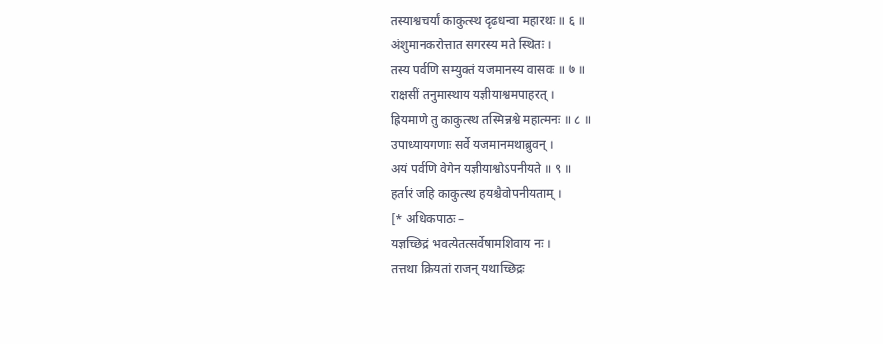तस्याश्वचर्यां काकुत्स्थ दृढधन्वा महारथः ॥ ६ ॥
अंशुमानकरोत्तात सगरस्य मते स्थितः ।
तस्य पर्वणि सम्युक्तं यजमानस्य वासवः ॥ ७ ॥
राक्षसीं तनुमास्थाय यज्ञीयाश्वमपाहरत् ।
ह्रियमाणे तु काकुत्स्थ तस्मिन्नश्वे महात्मनः ॥ ८ ॥
उपाध्यायगणाः सर्वे यजमानमथाब्रुवन् ।
अयं पर्वणि वेगेन यज्ञीयाश्वोऽपनीयते ॥ ९ ॥
हर्तारं जहि काकुत्स्थ हयश्चैवोपनीयताम् ।
[* अधिकपाठः –
यज्ञच्छिद्रं भवत्येतत्सर्वेषामशिवाय नः ।
तत्तथा क्रियतां राजन् यथाच्छिद्रः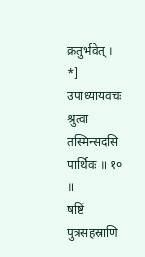क्रतुर्भवेत् ।
*]
उपाध्यायवचः श्रुत्वा तस्मिन्सदसि पार्थिवः ॥ १० ॥
षष्टिं पुत्रसहस्राणि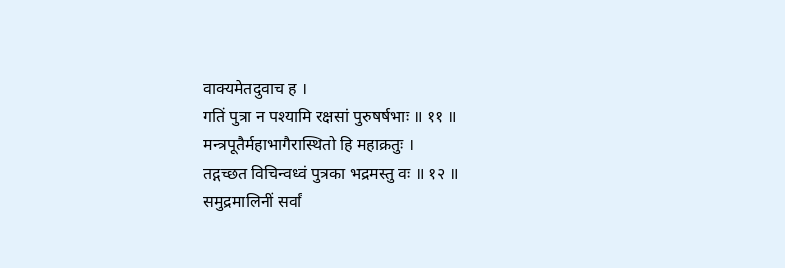वाक्यमेतदुवाच ह ।
गतिं पुत्रा न पश्यामि रक्षसां पुरुषर्षभाः ॥ ११ ॥
मन्त्रपूतैर्महाभागैरास्थितो हि महाक्रतुः ।
तद्गच्छत विचिन्वध्वं पुत्रका भद्रमस्तु वः ॥ १२ ॥
समुद्रमालिनीं सर्वां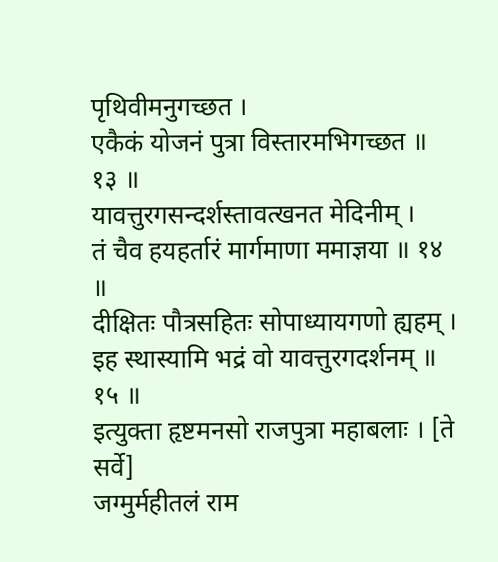पृथिवीमनुगच्छत ।
एकैकं योजनं पुत्रा विस्तारमभिगच्छत ॥ १३ ॥
यावत्तुरगसन्दर्शस्तावत्खनत मेदिनीम् ।
तं चैव हयहर्तारं मार्गमाणा ममाज्ञया ॥ १४ ॥
दीक्षितः पौत्रसहितः सोपाध्यायगणो ह्यहम् ।
इह स्थास्यामि भद्रं वो यावत्तुरगदर्शनम् ॥ १५ ॥
इत्युक्ता हृष्टमनसो राजपुत्रा महाबलाः । [ते सर्वे]
जग्मुर्महीतलं राम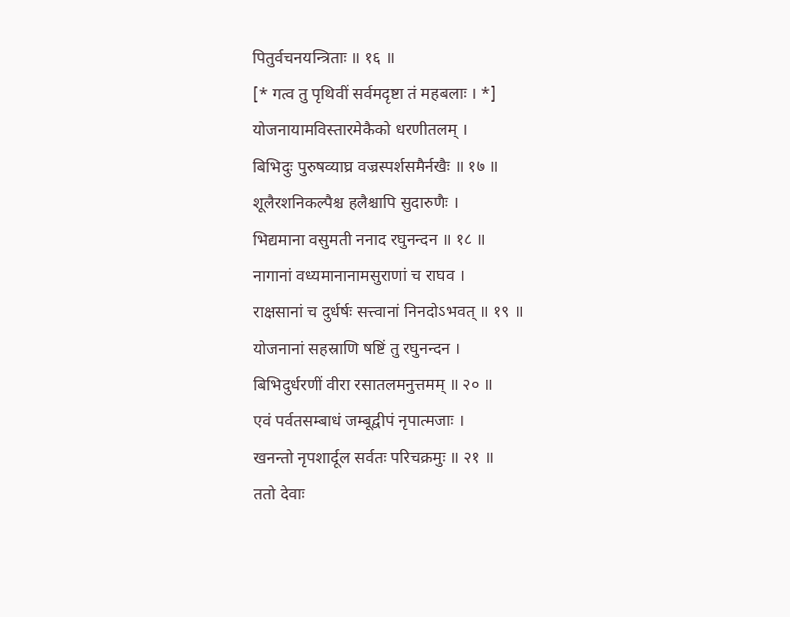पितुर्वचनयन्त्रिताः ॥ १६ ॥
[* गत्व तु पृथिवीं सर्वमदृष्टा तं महबलाः । *]
योजनायामविस्तारमेकैको धरणीतलम् ।
बिभिदुः पुरुषव्याघ्र वज्रस्पर्शसमैर्नखैः ॥ १७ ॥
शूलैरशनिकल्पैश्च हलैश्चापि सुदारुणैः ।
भिद्यमाना वसुमती ननाद रघुनन्दन ॥ १८ ॥
नागानां वध्यमानानामसुराणां च राघव ।
राक्षसानां च दुर्धर्षः सत्त्वानां निनदोऽभवत् ॥ १९ ॥
योजनानां सहस्राणि षष्टिं तु रघुनन्दन ।
बिभिदुर्धरणीं वीरा रसातलमनुत्तमम् ॥ २० ॥
एवं पर्वतसम्बाधं जम्बूद्वीपं नृपात्मजाः ।
खनन्तो नृपशार्दूल सर्वतः परिचक्रमुः ॥ २१ ॥
ततो देवाः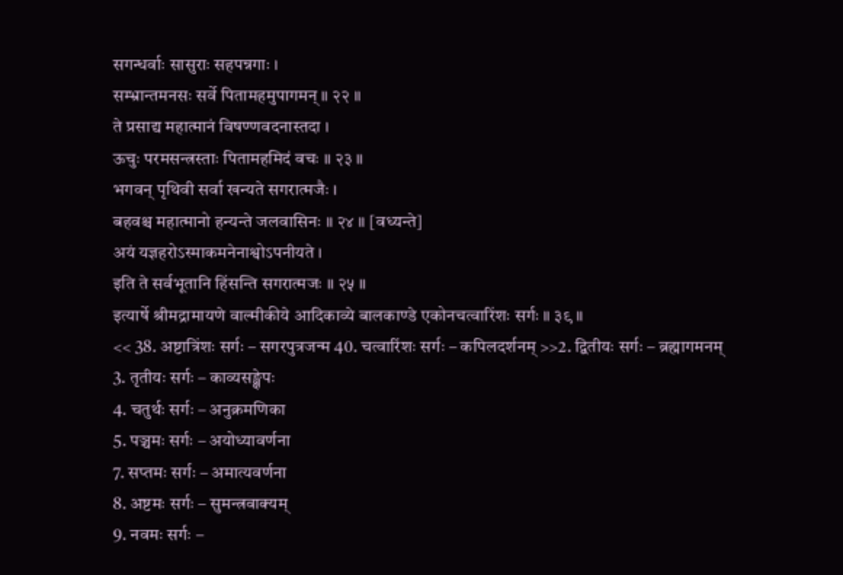सगन्धर्वाः सासुराः सहपन्नगाः ।
सम्भ्रान्तमनसः सर्वे पितामहमुपागमन् ॥ २२ ॥
ते प्रसाद्य महात्मानं विषण्णवदनास्तदा ।
ऊचुः परमसन्त्रस्ताः पितामहमिदं वचः ॥ २३ ॥
भगवन् पृथिवी सर्वा खन्यते सगरात्मजैः ।
बहवश्च महात्मानो हन्यन्ते जलवासिनः ॥ २४ ॥ [वध्यन्ते]
अयं यज्ञहरोऽस्माकमनेनाश्वोऽपनीयते ।
इति ते सर्वभूतानि हिंसन्ति सगरात्मजः ॥ २५ ॥
इत्यार्षे श्रीमद्रामायणे वाल्मीकीये आदिकाव्ये बालकाण्डे एकोनचत्वारिंशः सर्गः ॥ ३९ ॥
<< 38. अष्टात्रिंशः सर्गः – सगरपुत्रजन्म 40. चत्वारिंशः सर्गः – कपिलदर्शनम् >>2. द्वितीयः सर्गः – ब्रह्मागमनम्
3. तृतीयः सर्गः – काव्यसङ्क्षेपः
4. चतुर्थः सर्गः – अनुक्रमणिका
5. पञ्चमः सर्गः – अयोध्यावर्णना
7. सप्तमः सर्गः – अमात्यवर्णना
8. अष्टमः सर्गः – सुमन्त्रवाक्यम्
9. नवमः सर्गः –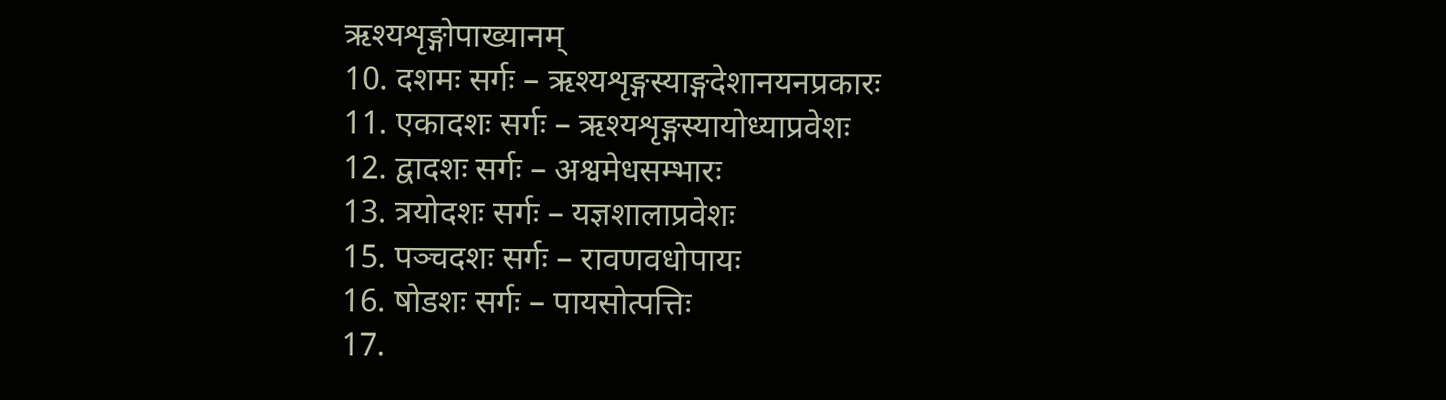ऋश्यशृङ्गोपाख्यानम्
10. दशमः सर्गः – ऋश्यशृङ्गस्याङ्गदेशानयनप्रकारः
11. एकादशः सर्गः – ऋश्यशृङ्गस्यायोध्याप्रवेशः
12. द्वादशः सर्गः – अश्वमेधसम्भारः
13. त्रयोदशः सर्गः – यज्ञशालाप्रवेशः
15. पञ्चदशः सर्गः – रावणवधोपायः
16. षोडशः सर्गः – पायसोत्पत्तिः
17.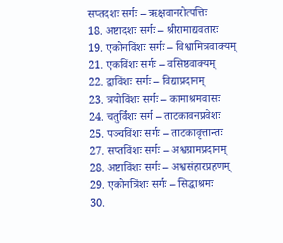सप्तदशः सर्गः – ऋक्षवानरोत्पत्तिः
18. अष्टादशः सर्गः – श्रीरामाद्यवतारः
19. एकोनविंशः सर्गः – विश्वामित्रवाक्यम्
21. एकविंशः सर्गः – वसिष्ठवाक्यम्
22. द्वाविंशः सर्गः – विद्याप्रदानम्
23. त्रयोविंशः सर्गः – कामाश्रमवासः
24. चतुर्विंशः सर्ग – ताटकावनप्रवेशः
25. पञ्चविंशः सर्गः – ताटकावृत्तान्तः
27. सप्तविंशः सर्गः – अश्वग्रामप्रदानम्
28. अष्टाविंशः सर्गः – अश्वसंहारप्रहणम्
29. एकोनत्रिंशः सर्गः – सिद्धाश्रमः
30.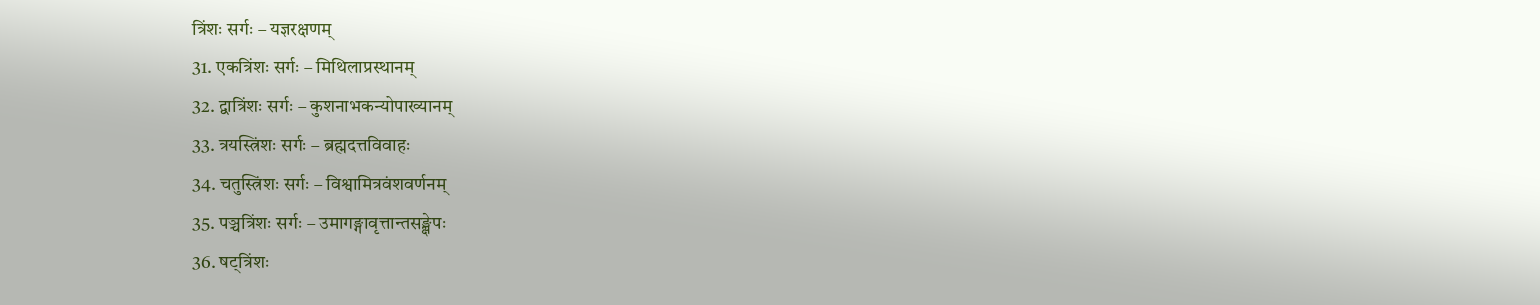त्रिंशः सर्गः – यज्ञरक्षणम्
31. एकत्रिंशः सर्गः – मिथिलाप्रस्थानम्
32. द्वात्रिंशः सर्गः – कुशनाभकन्योपाख्यानम्
33. त्रयस्त्रिंशः सर्गः – ब्रह्मदत्तविवाहः
34. चतुस्त्रिंशः सर्गः – विश्वामित्रवंशवर्णनम्
35. पञ्चत्रिंशः सर्गः – उमागङ्गावृत्तान्तसङ्क्षेपः
36. षट्त्रिंशः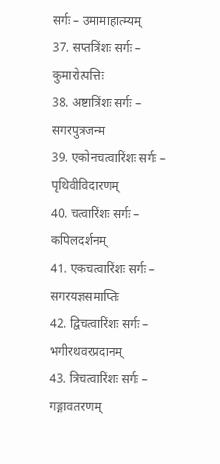सर्गः – उमामाहात्म्यम्
37. सप्तत्रिंशः सर्गः – कुमारोत्पत्तिः
38. अष्टात्रिंशः सर्गः – सगरपुत्रजन्म
39. एकोनचत्वारिंशः सर्गः – पृथिवीविदारणम्
40. चत्वारिंशः सर्गः – कपिलदर्शनम्
41. एकचत्वारिंशः सर्गः – सगरयज्ञसमाप्तिः
42. द्विचत्वारिंशः सर्गः – भगीरथवरप्रदानम्
43. त्रिचत्वारिंशः सर्गः – गङ्गावतरणम्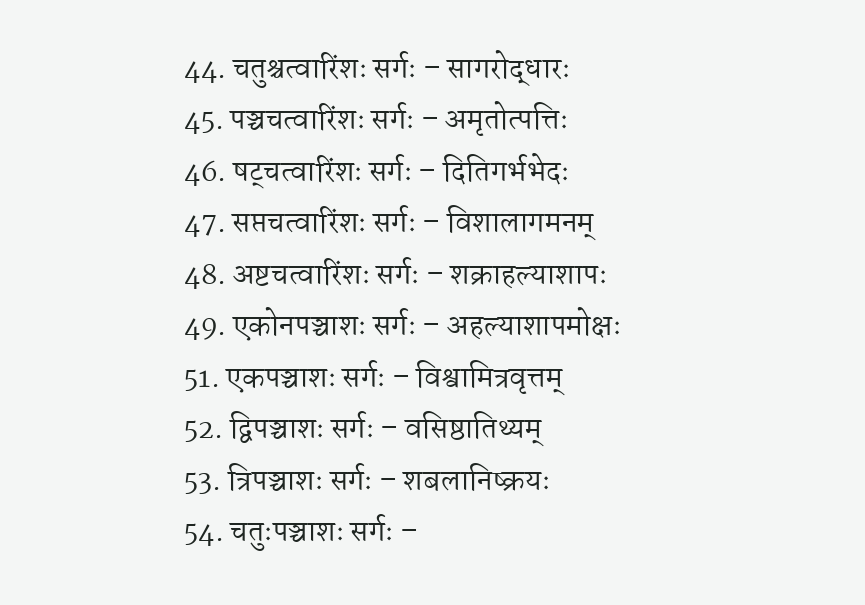44. चतुश्चत्वारिंशः सर्गः – सागरोद्धारः
45. पञ्चचत्वारिंशः सर्गः – अमृतोत्पत्तिः
46. षट्चत्वारिंशः सर्गः – दितिगर्भभेदः
47. सप्तचत्वारिंशः सर्गः – विशालागमनम्
48. अष्टचत्वारिंशः सर्गः – शक्राहल्याशापः
49. एकोनपञ्चाशः सर्गः – अहल्याशापमोक्षः
51. एकपञ्चाशः सर्गः – विश्वामित्रवृत्तम्
52. द्विपञ्चाशः सर्गः – वसिष्ठातिथ्यम्
53. त्रिपञ्चाशः सर्गः – शबलानिष्क्रयः
54. चतुःपञ्चाशः सर्गः –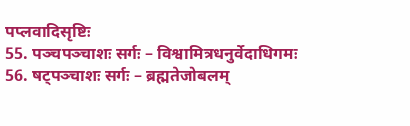पप्लवादिसृष्टिः
55. पञ्चपञ्चाशः सर्गः – विश्वामित्रधनुर्वेदाधिगमः
56. षट्पञ्चाशः सर्गः – ब्रह्मतेजोबलम्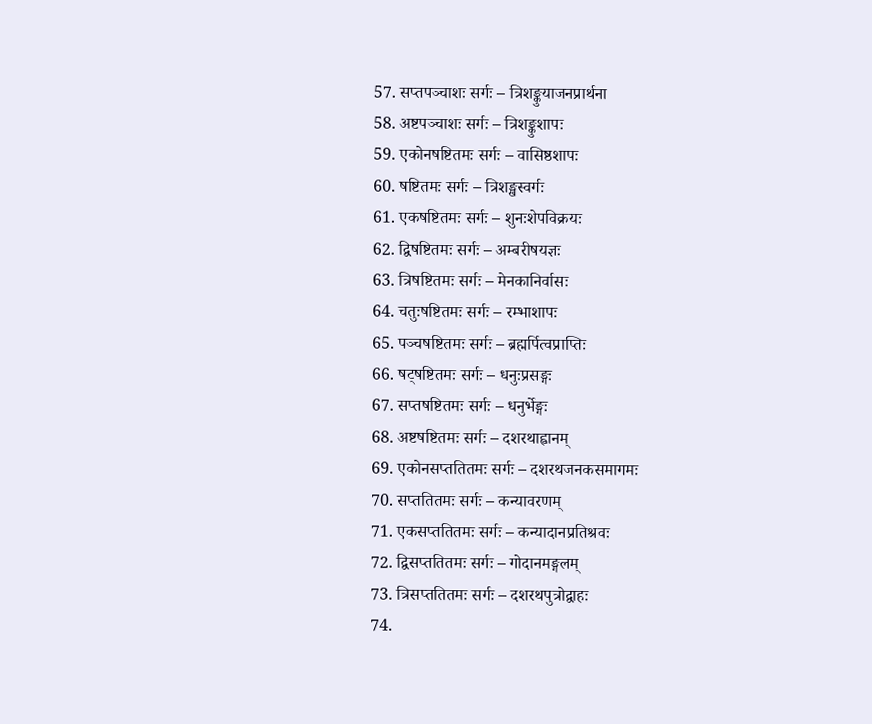57. सप्तपञ्चाशः सर्गः – त्रिशङ्कुयाजनप्रार्थना
58. अष्टपञ्चाशः सर्गः – त्रिशङ्कुशापः
59. एकोनषष्टितमः सर्गः – वासिष्ठशापः
60. षष्टितमः सर्गः – त्रिशङ्खस्वर्गः
61. एकषष्टितमः सर्गः – शुनःशेपविक्रयः
62. द्विषष्टितमः सर्गः – अम्बरीषयज्ञः
63. त्रिषष्टितमः सर्गः – मेनकानिर्वासः
64. चतुःषष्टितमः सर्गः – रम्भाशापः
65. पञ्चषष्टितमः सर्गः – ब्रह्मर्पित्वप्राप्तिः
66. षट्षष्टितमः सर्गः – धनुःप्रसङ्गः
67. सप्तषष्टितमः सर्गः – धनुर्भेङ्गः
68. अष्टषष्टितमः सर्गः – दशरथाह्वानम्
69. एकोनसप्ततितमः सर्गः – दशरथजनकसमागमः
70. सप्ततितमः सर्गः – कन्यावरणम्
71. एकसप्ततितमः सर्गः – कन्यादानप्रतिश्रवः
72. द्विसप्ततितमः सर्गः – गोदानमङ्गलम्
73. त्रिसप्ततितमः सर्गः – दशरथपुत्रोद्वाहः
74.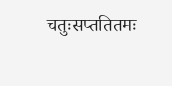चतुःसप्ततितमः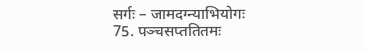सर्गः – जामदग्न्याभियोगः
75. पञ्चसप्ततितमः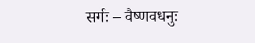सर्गः – वैष्णवधनुः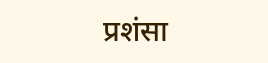प्रशंसा